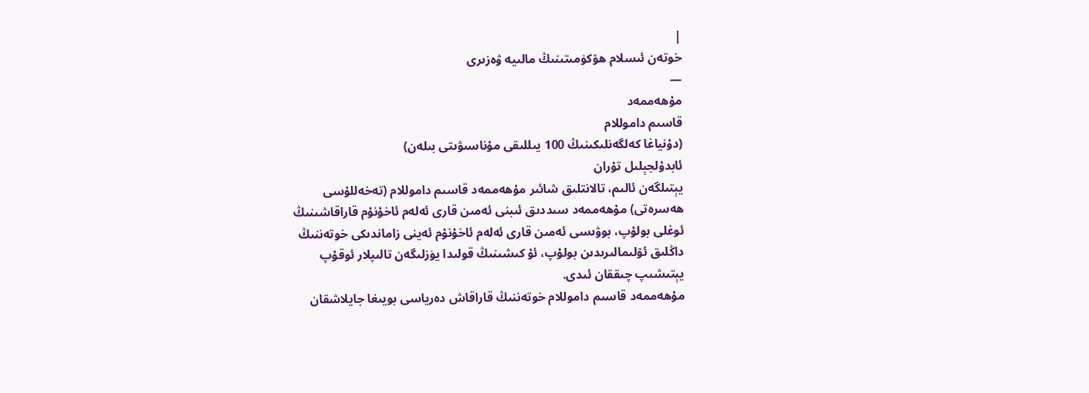|
خوتەن ئىسلام ھۆكۈمىتىنىڭ مالىيە ۋەزىرى
—
مۇھەممەد
قاسىم داموللام
(دۇنياغا كەلگەنلىكىنىڭ 100 يىللىقى مۇناسىۋىتى بىلەن)
ئابدۇلجېلىل تۇران
يېتىلگەن ئالىم، تالانتلىق شائىر مۇھەممەد قاسىم داموللام (تەخەللۇسى
ھەسرەتى) مۇھەممەد سىددىق ئىبنى ئەمىن قارى ئەلەم ئاخۇنۇم قاراقاشىنىڭ
ئوغلى بولۇپ، بوۋىسى ئەمىن قارى ئەلەم ئاخۇنۇم ئەينى زاماندىكى خوتەننىڭ
داڭلىق ئۆلىمالىرىدىن بولۇپ، ئۇ كىشىنىڭ قولىدا يۈزلىگەن تالىپلار ئوقۇپ
يېتىشىپ چىققان ئىدى.
مۇھەممەد قاسىم داموللام خوتەننىڭ قاراقاش دەرياسى بويىغا جايلاشقان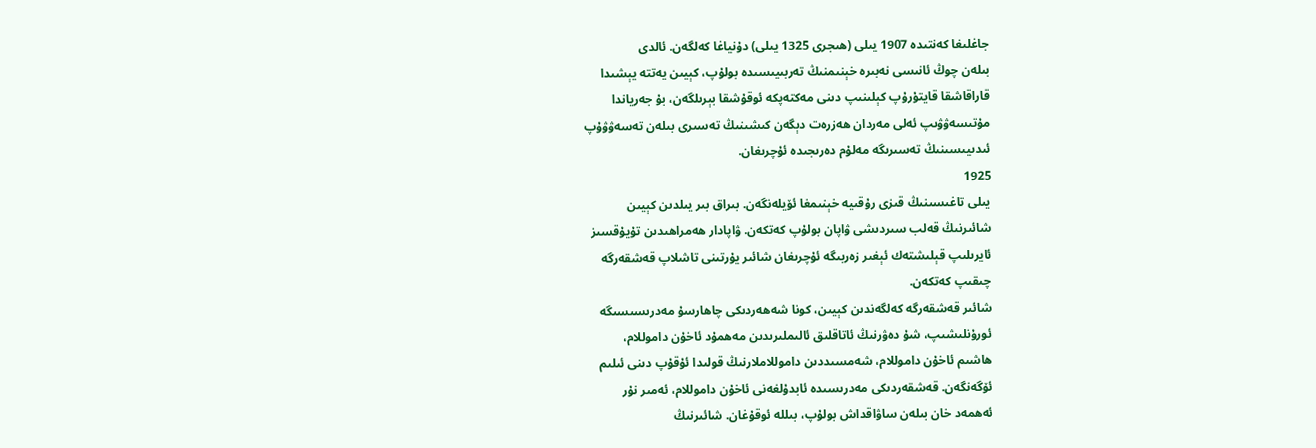جاغلىغا كەنتىدە 1907 يىلى (ھىجرى 1325 يىلى) دۇنياغا كەلگەن. ئالدى
بىلەن چوڭ ئانىسى نەبىرە خېنىمنىڭ تەربىيىسىدە بولۇپ، كېيىن يەتتە يېشىدا
قاراقاشقا قايتۇرۇپ كېلىنىپ دىنى مەكتەپكە ئوقۇشقا بېرىلگەن، بۇ جەرياندا
مۇتىسەۋۋىپ ئەلى مەردان ھەزرەت دېگەن كىشىنىڭ تەسىرى بىلەن تەسەۋۋۇپ
ئىدىيىسىنىڭ تەسىرىگە مەلۇم دەرىجىدە ئۇچرىغان.
1925
يىلى تاغىسىنىڭ قىزى رۇقىيە خېنىمغا ئۆيلەنگەن. بىراق بىر يىلدىن كېيىن
شائىرنىڭ قەلب سىردىشى ۋاپان بولۇپ كەتكەن. ۋاپادار ھەمراھىدىن تۇيۇقسىز
ئايرىلىپ قېلىشتەك ئېغىر زەربىگە ئۇچرىغان شائىر يۇرتىنى تاشلاپ قەشقەرگە
چىقىپ كەتكەن.
شائىر قەشقەرگە كەلگەندىن كېيىن، كونا شەھەردىكى چاھارسۇ مەدرىسىسىگە
ئورۇنلىشىپ، شۇ دەۋرنىڭ ئاتاقلىق ئالىملىرىدىن مەھمۇد ئاخۇن داموللام،
ھاشىم ئاخۇن داموللام، شەمسىددىن داموللاملارنىڭ قولىدا ئۇقۇپ دىنى ئىلىم
ئۆگەنگەن. قەشقەردىكى مەدرىسىدە ئابدۇلغەنى ئاخۇن داموللام، ئەمىر نۇر
ئەھمەد خان بىلەن ساۋاقداش بولۇپ، بىللە ئوقۇغان. شائىرنىڭ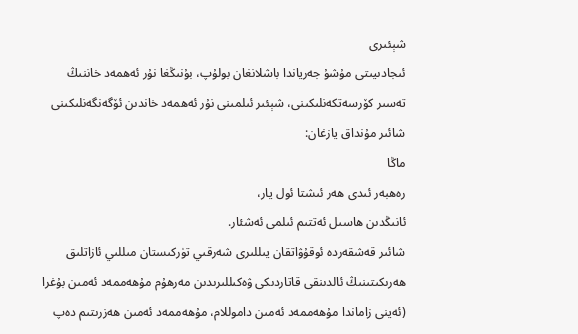شېئىرى
ئىجادىيىتى مۇشۇ جەرياندا باشلانغان بولۇپ، بۇنىڭغا نۇر ئەھمەد خاننىڭ
تەسىر كۆرسەتكەنلىكىنى، شېئىر ئىلمىنى نۇر ئەھمەد خاندىن ئۆگەنگەنلىكىنى
شائىر مۇنداق يازغان:
ماڭا
رەھبەر ئىدى ھەر ئىشتا ئول يار،
ئانىڭدىن ھاسىل ئەتتىم ئىلمى ئەشئار.
شائىر قەشقەردە ئوقۇۋاتقان يىللىرى شەرقىي تۈركىستان مىللىي ئازاتلىق
ھەرىكىتىنىڭ ئالدىنقى قاتاردىكى ۋەكىللىرىدىن مەرھۇم مۇھەممەد ئەمىن بۇغرا
(ئەينى زاماندا مۇھەممەد ئەمىن داموللام، مۇھەممەد ئەمىن ھەزرىتىم دەپ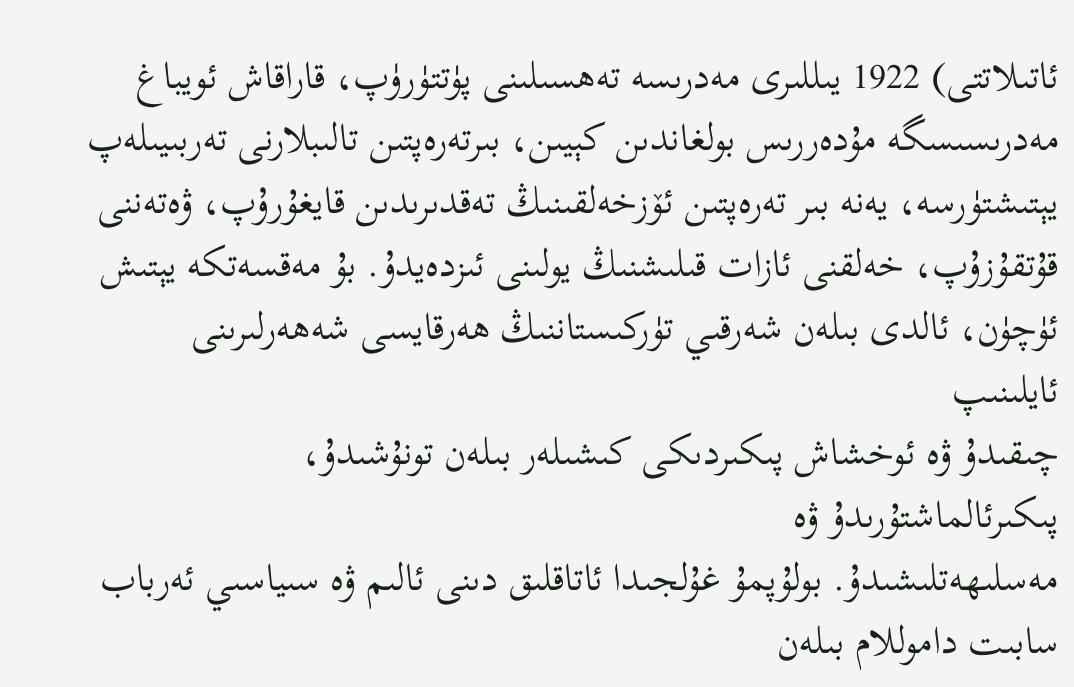ئاتىلاتتى) 1922 يىللىرى مەدرىسە تەھسىلىنى پۈتتۈرۈپ، قاراقاش ئويباغ
مەدرىسىسگە مۇدەررىس بولغاندىن كېيىن، بىرتەرەپتىن تالىبلارنى تەربىيىلەپ
يېتىشتۈرسە، يەنە بىر تەرەپتىن ئۆزخەلقىنىڭ تەقدىرىدىن قايغۇرۇپ، ۋەتەننى
قۇتقۇزۇپ، خەلقنى ئازات قىلىشنىڭ يولىنى ئىزدەيدۇ. بۇ مەقسەتكە يېتىش
ئۈچۈن، ئالدى بىلەن شەرقىي تۈركىستاننىڭ ھەرقايسى شەھەرلىرىنى ئايلىنىپ
چىقىدۇ ۋە ئوخشاش پىكىردىكى كىشىلەر بىلەن تونۇشىدۇ، پىكىرئالماشتۇرىدۇ ۋە
مەسلىھەتلىشىدۇ. بولۇپمۇ غۇلجىدا ئاتاقلىق دىنى ئالىم ۋە سىياسىي ئەرباب
سابىت داموللام بىلەن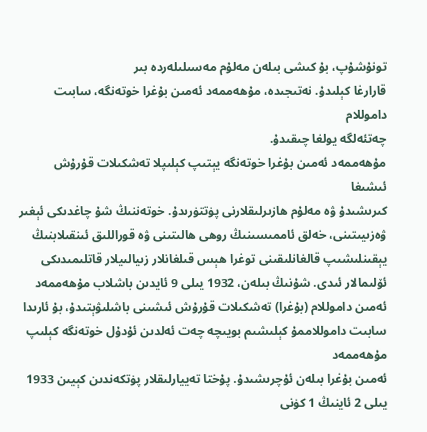تونۇشۇپ، بۇ كىشى بىلەن مەلۇم مەسىلىلەردە بىر
قارارغا كېلىدۇ. نەتىجىدە، مۇھەممەد ئەمىن بۇغرا خوتەنگە، سابىت داموللام
چەتئەلگە يولغا چىقىدۇ.
مۇھەممەد ئەمىن بۇغرا خوتەنگە يېتىپ كېلىپلا تەشكىلات قۇرۇش ئىشىغا
كىرىشىدۇ ۋە مەلۇم ھازىرلىقلارنى پۈتتۈرىدۇ. خوتەننىڭ شۇ چاغدىكى ئېغىر
ۋەزىيىتىنى، خەلق ئاممىسىنىڭ روھى ھالىتىنى ۋە قوراللىق ئىنقىلابنىڭ
يېقىنلىشىپ قالغانلىقىنى توغرا ھېس قىلغانلار زىيالىيلار قاتلىمىدىكى
ئۆلىمالار ئىدى. شۇنىڭ بىلەن، 1932 يىلى 9 ئايدىن باشلاب مۇھەممەد
ئەمىن داموللام (بۇغرا) تەشكىلات قۇرۇش ئىشىنى باشلىۋېتىدۇ، بۇ ئارىدا
سابىت داموللاممۇ كېلىشىم بويىچە چەت ئەلدىن ئۇدۇل خوتەنگە كېلىپ مۇھەممەد
ئەمىن بۇغرا بىلەن ئۇچرىشىدۇ. پۇختا تەييارلىقلار پۈتكەندىن كېيىن 1933
يىلى 2 ئاينىڭ 1 كۈنى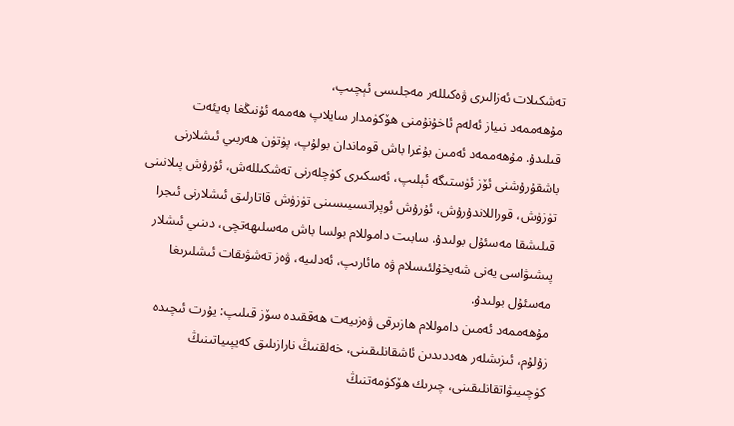تەشكىلات ئەزالىرى ۋەكىللەر مەجلىسى ئېچىپ،
مۇھەممەد نىياز ئەلەم ئاخۇنۇمنى ھۆكۈمدار سايلاپ ھەممە ئۇنىڭغا بەيئەت
قىلىدۇ. مۇھەممەد ئەمىن بۇغرا باش قوماندان بولۇپ، پۈتۈن ھەربىي ئىشلارنى
باشقۇرۇشنى ئۆز ئۈستىگە ئېلىپ، ئەسكىرى كۈچلەرنى تەشكىللەش، ئۇرۇش پىلانىنى
تۈزۈش، قوراللاندۇرۇش، ئۇرۇش ئوپراتسىيىسىنى تۈزۈش قاتارلىق ئىشلارنى ئىجرا
قىلىشقا مەسئۇل بولىدۇ. سابىت داموللام بولسا باش مەسلىھەتچى، دىنىي ئىشلار
پىشىۋاسى يەنى شەيخۇلئىسلام ۋە مائارىپ، ئەدلىيە، ۋەز تەشۋىقات ئىشلىرىغا
مەسئۇل بولىدۇ.
مۇھەممەد ئەمىن داموللام ھازىرقى ۋەزىيەت ھەققىدە سۆز قىلىپ: يۇرت ئىچىدە
زۇلۇم، ئىزىشلەر ھەددىدىن ئاشقانلىقىنى، خەلقنىڭ نارازىلىق كەيپىياتىنىڭ
كۈچىيىۋاتقانلىقىنى، چىرىك ھۆكۈمەتنىڭ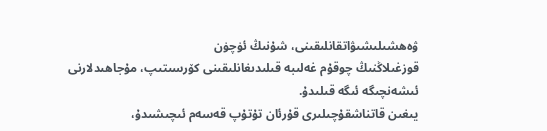ۋەھشىلىشىۋاتقانلىقىنى، شۇنىڭ ئۈچۈن
قوزغىلاڭنىڭ چوقۇم غەلىبە قىلىدىغانلىقىنى كۆرسىتىپ، مۇجاھىدلارنى
ئىشەنچىگە ئىگە قىلىدۇ.
يىغىن قاتناشقۇچىلىرى قۇرئان تۇتۇپ قەسەم ئىچىشىدۇ،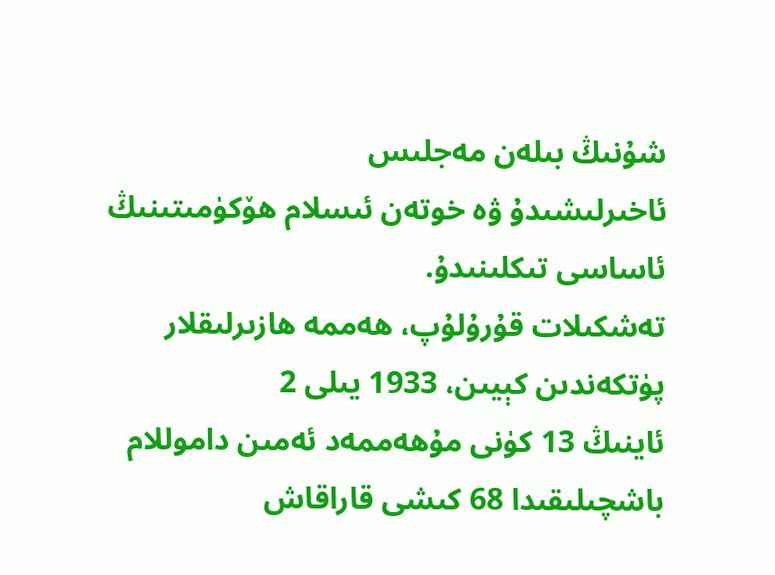شۇنىڭ بىلەن مەجلىس
ئاخىرلىشىدۇ ۋە خوتەن ئىسلام ھۆكۈمىتىنىڭ ئاساسى تىكلىنىدۇ.
تەشكىلات قۇرۇلۇپ، ھەممە ھازىرلىقلار پۈتكەندىن كېيىن، 1933 يىلى 2
ئاينىڭ 13 كۈنى مۇھەممەد ئەمىن داموللام باشچىلىقىدا 68 كىشى قاراقاش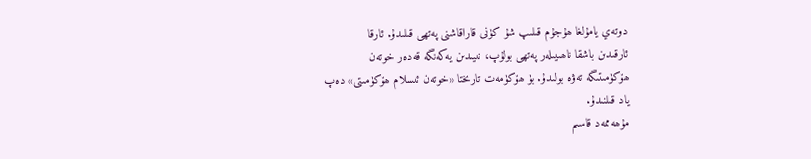دوتەي يامۇلغا ھۇجۇم قىلىپ شۇ كۈنى قاراقاشنى پەتھى قىلىدۇ. ئارقا
ئارقىدىن باشقا ناھىيىلەر پەتھى بولۇپ، نىيىدىن يەكەنگە قەدەر خوتەن
ھۆكۈمىتىگە تەۋە بولىدۇ. بۈ ھۆكۈمەت تارىختا «خوتەن ئىسلام ھۆكۈمىتى» دەپ
ياد قىلنىدۇ.
مۇھەممەد قاسىم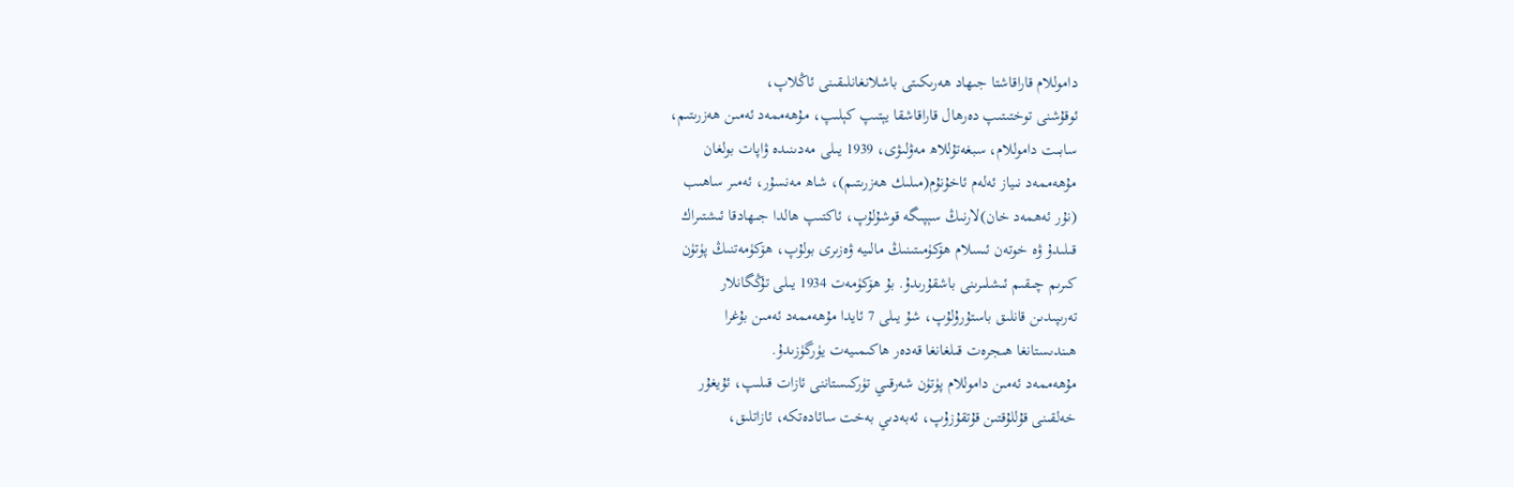داموللام قاراقاشتا جىھاد ھەرىكىتى باشلانغانلىقىنى ئاڭلاپ،
ئوقۇشنى توختىتىپ دەرھال قاراقاشقا يېتىپ كېلىپ، مۇھەممەد ئەمىن ھەزرىتىم،
سابىت داموللام، سبغەتۇللاھ مەۋلىۋى، 1939 يىلى مەدىنىدە ۋاپات بولغان
مۇھەممەد نىياز ئەلەم ئاخۇنۇم(مىلىك ھەزرىتىم)، شاھ مەنسۇر، ئەمىر ساھىب
(نۇر ئەھمەد خان)لارنىڭ سېپىگە قوشۇلۇپ، ئاكتىپ ھالدا جىھادقا ئىشتىراك
قىلىدۇ ۋە خوتەن ئىسلام ھۆكۈمىتىنىڭ مالىيە ۋەزىرى بولۇپ، ھۆكۈمەتنىڭ پۈتۈن
كىرىم چىقىم ئىشلىرىنى باشقۇرىدۇ. بۇ ھۆكۈمەت 1934 يىلى تۇڭگانلار
تەرىپىدىن قانلىق باستۇرۇلۇپ، شۇ يىلى 7 ئايدا مۇھەممەد ئەمىن بۇغرا
ھىندىستانغا ھىجرەت قىلغانغا قەدەر ھاكىمىيەت يۈرگۈزىدۇ.
مۇھەممەد ئەمىن داموللام پۈتۈن شەرقىي تۈركىستاننى ئازات قىلىپ، ئۇيغۇر
خەلقىنى قۇللۇقتىن قۇتقۇزۇپ، ئەبەدىي بەخت سائادەتكە، ئازاتلىق،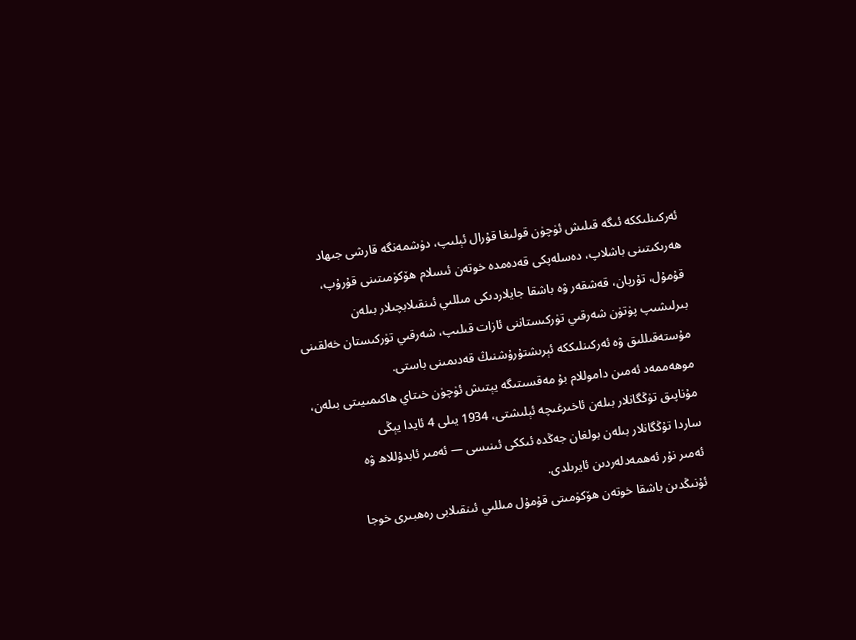ئەركىنلىككە ئىگە قىلىش ئۈچۈن قولىغا قۇرال ئېلىپ، دۈشمەنگە قارشى جىھاد
ھەرىكىتىنى باشلاپ، دەسلەپكى قەدەمدە خوتەن ئىسلام ھۆكۈمىتىنى قۇرۇپ،
قۇمۇل، تۇرپان، قەشقەر ۋە باشقا جايلاردىكى مىللىي ئىنقىلابچىلار بىلەن
بىرلىشىپ پۈتۈن شەرقىي تۈركىستاننى ئازات قىلىپ، شەرقىي تۈركىستان خەلقىنى
مۇستەقىللىق ۋە ئەركىنلىككە ئېرىشتۇرۇشنىڭ قەدىمىنى باستى.
موھەممەد ئەمىن داموللام بۇ مەقسىتىگە يېتىش ئۈچۈن خىتاي ھاكىمىيىتى بىلەن،
مۇناپىق تۈڭگانلار بىلەن ئاخىرغىچە ئېلىشتى، 1934 يىلى 4 ئايدا يېڭى
ساردا تۇڭگانلار بىلەن بولغان جەڭدە ئىككى ئىنىسى — ئەمىر ئابدۇللاھ ۋە
ئەمىر نۇر ئەھمەدلەردىن ئايرىلدى.
ئۇنىڭدىن باشقا خوتەن ھۆكۈمىتى قۇمۇل مىللىي ئىنقىلابى رەھبىرى خوجا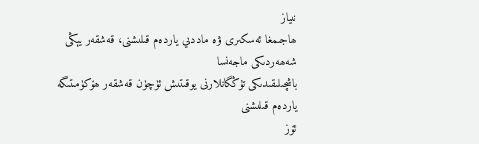نىياز
ھاجىمغا ئەسكىرى ۋە ماددىي ياردەم قىلىشنى، قەشقەر يېڭى شەھەردىكى ماجەنسا
باشچىلىقىدىكى تۇڭگانلارنى يوقىتىش ئۈچۈن قەشقەر ھۆكۈمىتىگە ياردەم قىلىشنى
ئۆز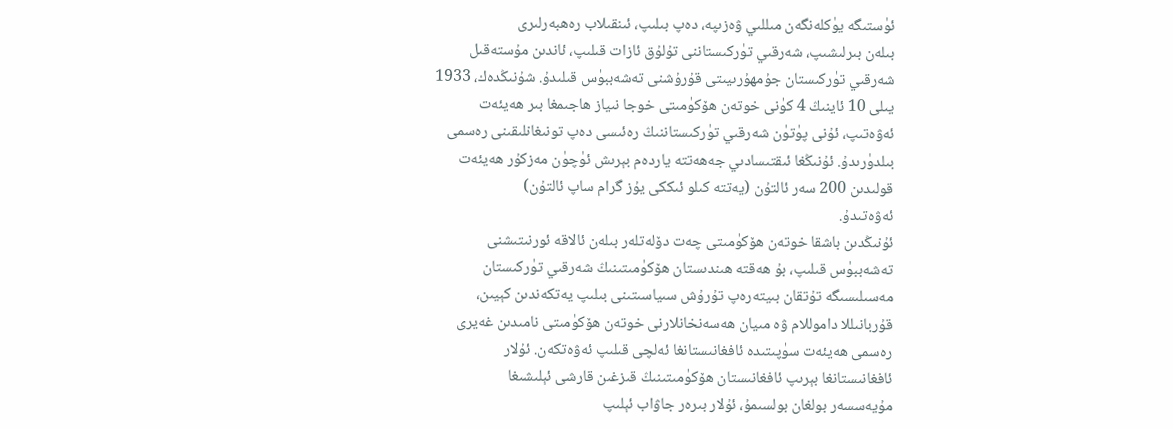ئۈستىگە يۈكلەنگەن مىللىي ۋەزىپە، دەپ بىلىپ، ئىنقىلاب رەھبەرلىرى
بىلەن بىرلىشىپ، شەرقىي تۈركىستاننى تۇلۇق ئازات قىلىپ، ئاندىن مۇستەقىل
شەرقىي تۈركىستان جۇمھۇرىيىتى قۇرۇشنى تەشەببۈس قىلىدۇ. شۇنىڭدەك، 1933
يىلى 10 ئاينىڭ 4 كۈنى خوتەن ھۆكۈمىتى خوجا نىياز ھاجىمغا بىر ھەيئەت
ئەۋەتىپ، ئۇنى پۈتۈن شەرقىي تۈركىستاننىڭ رەئىسى دەپ تونىغانلىقىنى رەسمى
بىلدۈرىدۇ. ئۇنىڭغا ئىقتىسادىي جەھەتتە ياردەم بېرىش ئۈچۈن مەزكۇر ھەيئەت
قولىدىن 200 سەر ئالتۇن (يەتتە كىلو ئىككى يۇز گرام ساپ ئالتۇن)
ئەۋەتىدۇ.
ئۇنىڭدىن باشقا خوتەن ھۆكۈمىتى چەت دۆلەتلەر بىلەن ئالاقە ئورنىتىشنى
تەشەببۈس قىلىپ، بۇ ھەقتە ھىندىستان ھۆكۈمىتىنىڭ شەرقىي تۈركىستان
مەسىلىسىگە تۇتقان بىيتەرەپ تۇرۇش سىياسىتىنى بىلىپ يەتكەندىن كېيىن،
قۇربانىللا داموللام ۋە مىيان ھەسەنخانلارنى خوتەن ھۆكۈمىتى نامىدىن غەيرى
رەسمى ھەيئەت سۈپىتىدە ئافغانىستانغا ئەلچى قىلىپ ئەۋەتكەن. ئۇلار
ئافغانىستانغا بېرىپ ئافغانىستان ھۆكۈمىتىنىڭ قىزغىن قارشى ئېلىشىغا
مۇيەسسەر بولغان بولسىمۇ، ئۇلار بىرەر جاۋاب ئېلىپ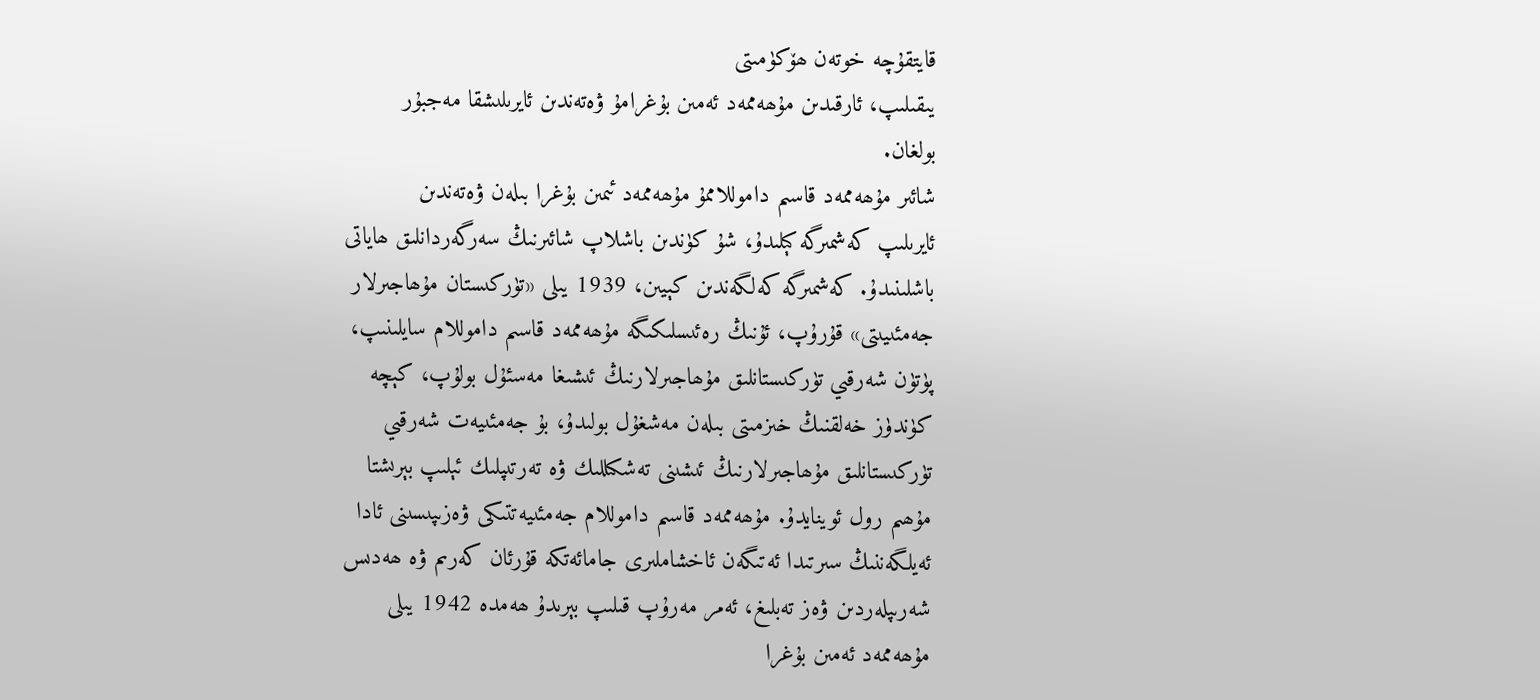قايتقۇچە خوتەن ھۆكۈمىتى
يىقىلىپ، ئارقىدىن مۇھەممەد ئەمىن بۇغرامۇ ۋەتەندىن ئايرىلىشقا مەجبۇر
بولغان.
شائىر مۇھەممەد قاسىم داموللاممۇ مۇھەممەد ئىمىن بۇغرا بىلەن ۋەتەندىن
ئايرىلىپ كەشمىرگە كېلىدۇ، شۇ كۈندىن باشلاپ شائىرنىڭ سەرگەردانلىق ھاياتى
باشلىنىدۇ. كەشمىرگە كەلگەندىن كېيىن، 1939 يىلى «تۈركىستان مۇھاجىرلار
جەمئىيىتى» قۇرۇپ، ئۇنىڭ رەئىسلىكىگە مۇھەممەد قاسىم داموللام سايلىنىپ،
پۈتۈن شەرقىي تۈركىستانلىق مۇھاجىرلارنىڭ ئىشىغا مەسئۇل بولۇپ، كېچە
كۈندۈز خەلقنىڭ خىزمىتى بىلەن مەشغۇل بولىدۇ، بۇ جەمئىيەت شەرقىي
تۈركىستانلىق مۇھاجىرلارنىڭ ئىشىنى تەشكىللىك ۋە تەرتىپلىك ئېلىپ بېرىشتا
مۇھىم رول ئوينايدۇ. مۇھەممەد قاسىم داموللام جەمئىيەتتىكى ۋەزىپىسىنى ئادا
ئەيلگەننىڭ سىرتىدا ئەتىگەن ئاخشاملىرى جامائەتكە قۇرئان كەرىم ۋە ھەدىس
شەرىپلەردىن ۋەز تەبلىغ، ئەمر مەرۇپ قىلىپ بېرىدۇ ھەمدە 1942 يىلى
مۇھەممەد ئەمىن بۇغرا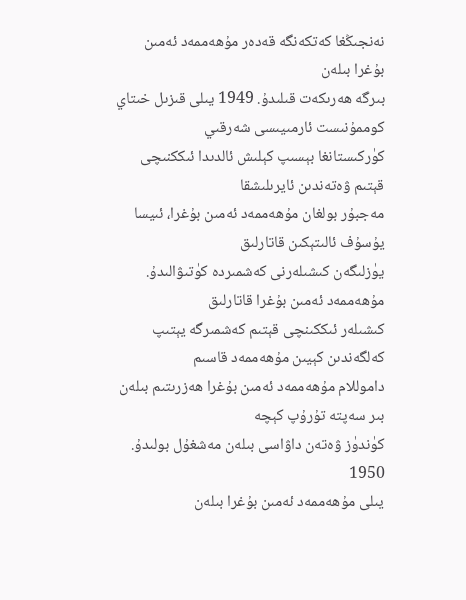نەنجىڭغا كەتكەنگە قەدەر مۇھەممەد ئەمىن بۇغرا بىلەن
بىرگە ھەرىكەت قىلىدۇ. 1949 يىلى قىزىل خىتاي كوممۇنىست ئارمىيىسى شەرقىي
كۈركىستانغا بېسىپ كېلىش ئالدىدا ئىككنىچى قېتىم ۋەتەندىن ئايرىلىشقا
مەجبۇر بولغان مۇھەممەد ئەمىن بۇغرا، ئىيسا يۇسۇف ئالىتېكىن قاتارلىق
يۈزلىگەن كىشىلەرنى كەشمىردە كۈتىۋالىدۇ. مۇھەممەد ئەمىن بۇغرا قاتارلىق
كىشىلەر ئىككىنچى قېتىم كەشمىرگە يېتىپ كەلگەندىن كېيىن مۇھەممەد قاسىم
داموللام مۇھەممەد ئەمىن بۇغرا ھەزرىتىم بىلەن بىر سەپتە تۇرۇپ كېچە
كۈندۈز ۋەتەن داۋاسى بىلەن مەشغۇل بولىدۇ.
1950
يىلى مۇھەممەد ئەمىن بۇغرا بىلەن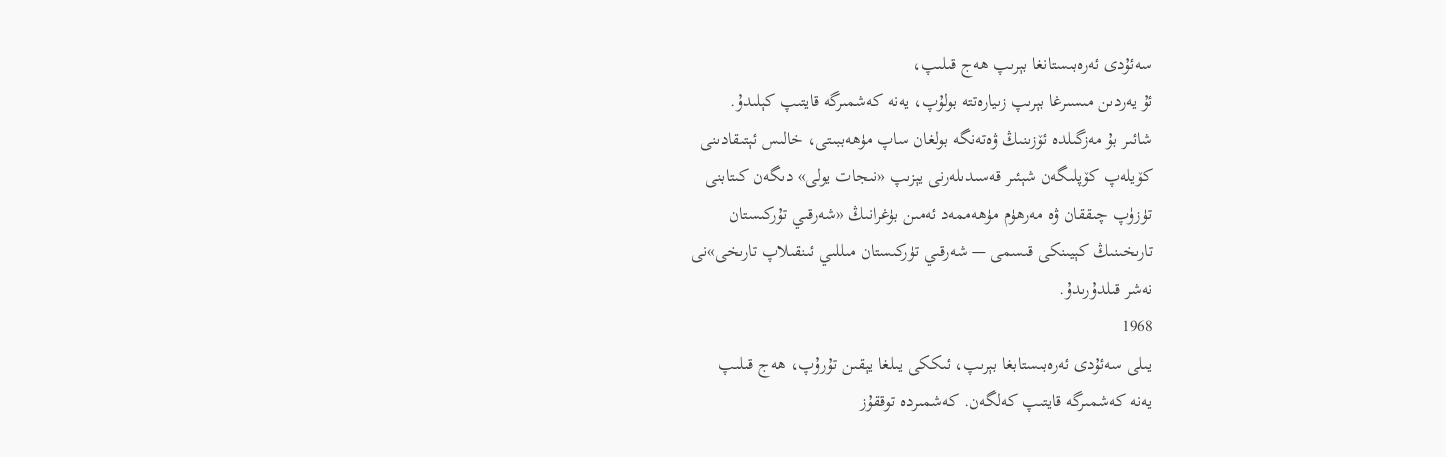سەئۇدى ئەرەبىستانغا بېرىپ ھەج قىلىپ،
ئۇ يەردىن مىسىرغا بېرىپ زىيارەتتە بولۇپ، يەنە كەشمىرگە قايتىپ كېلىدۇ.
شائىر بۇ مەزگىلدە ئۆزىنىڭ ۋەتەنگە بولغان ساپ مۈھەببىتى، خالىس ئېتىقادىنى
كۆيلەپ كۆپلىگەن شېئىر قەسىدىلەرنى يېزىپ «نىجات يولى» دىگەن كىتابنى
تۈزۈپ چىققان ۋە مەرھۈم مۈھەممەد ئەمىن بۈغرانىڭ «شەرقىي تۇركىستان
تارىخىنىڭ كېيىنكى قىسمى — شەرقىي تۈركىستان مىللىي ئىنقىلاپ تارىخى»نى
نەشر قىلدۇرىدۇ.
1968
يىلى سەئۇدى ئەرەبىستابغا بېرىپ، ئىككى يىلغا يېقىن تۇرۇپ، ھەج قىلىپ
يەنە كەشمىرگە قايتىپ كەلگەن. كەشمىردە توققۇز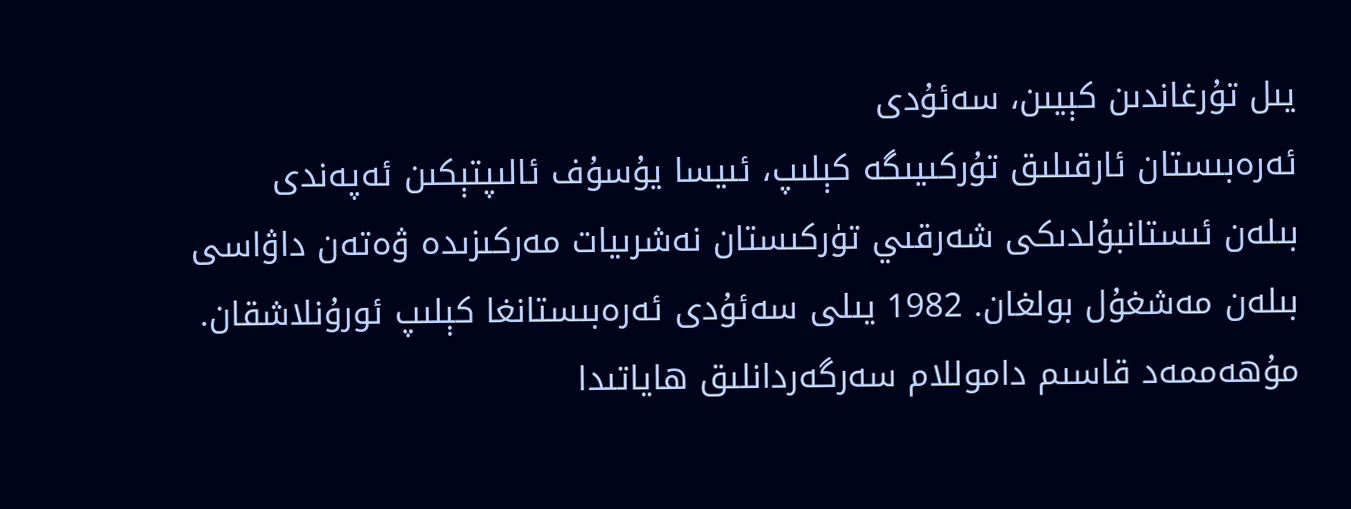يىل تۇرغاندىن كېيىن، سەئۇدى
ئەرەبىستان ئارقىلىق تۇركىيىگە كېلىپ، ئىيسا يۇسۇف ئالىپتېكىن ئەپەندى
بىلەن ئىستانبۇلدىكى شەرقىي تۈركىستان نەشرىيات مەركىزىدە ۋەتەن داۋاسى
بىلەن مەشغۇل بولغان. 1982 يىلى سەئۇدى ئەرەبىستانغا كېلىپ ئورۇنلاشقان.
مۇھەممەد قاسىم داموللام سەرگەردانلىق ھاياتىدا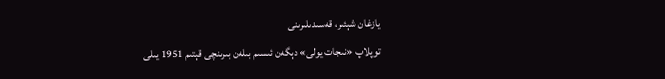يازغان شېئىر، قەسىدىلىرىنى
توپلاپ «نىجات يولى» دېگەن ئىسىم بىلەن بىرىنچى قېتىم 1951 يىلى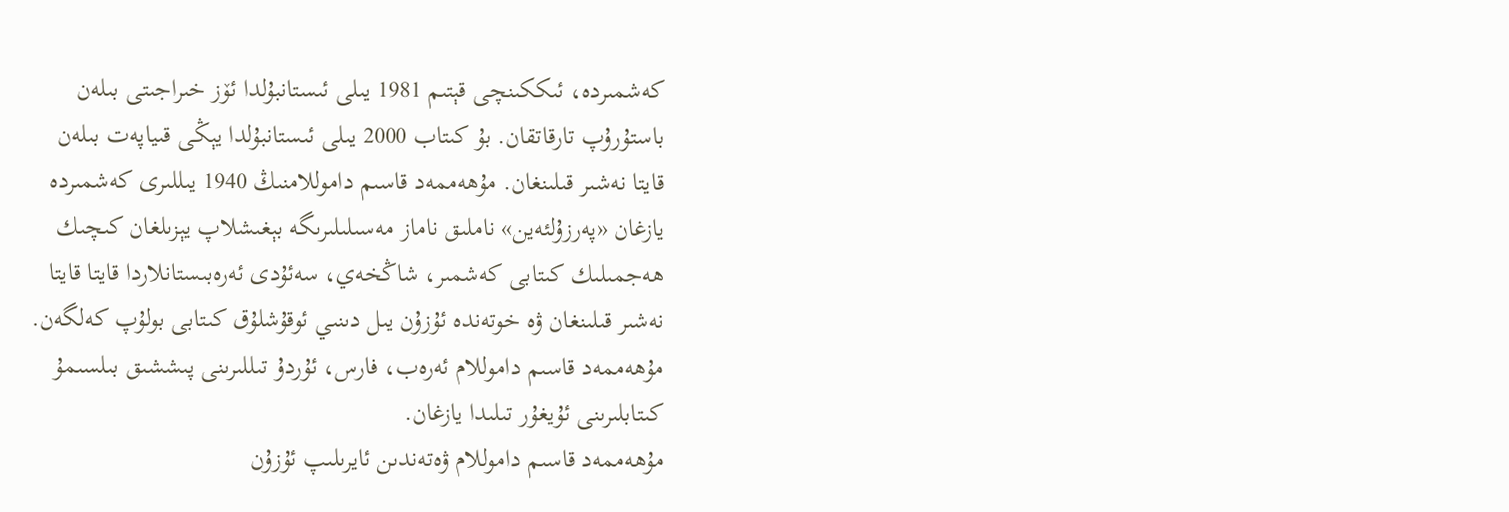كەشمىردە، ئىككىنچى قېتىم 1981 يىلى ئىستانبۇلدا ئۆز خىراجىتى بىلەن
باستۇرۇپ تارقاتقان. بۇ كىتاب 2000 يىلى ئىستانبۇلدا يېڭى قىياپەت بىلەن
قايتا نەشىر قىلىنغان. مۇھەممەد قاسىم داموللامنىڭ 1940 يىللىرى كەشمىردە
يازغان «پەرزۇلئەين» ناملىق ناماز مەسىلىلىرىگە بېغىشلاپ يېزىلغان كىچىك
ھەجمىلىك كىتابى كەشمىر، شاڭخەي، سەئۇدى ئەرەبىستانلاردا قايتا قايتا
نەشىر قىلىنغان ۋە خوتەندە ئۇزۇن يىل دىنىي ئوقۇشلۇق كىتابى بولۇپ كەلگەن.
مۇھەممەد قاسىم داموللام ئەرەب، فارس، ئۇردۇ تىللىرىنى پىششىق بىلسىمۇ
كىتابلىرىنى ئۇيغۇر تىلىدا يازغان.
مۇھەممەد قاسىم داموللام ۋەتەندىن ئايرىلىپ ئۇزۇن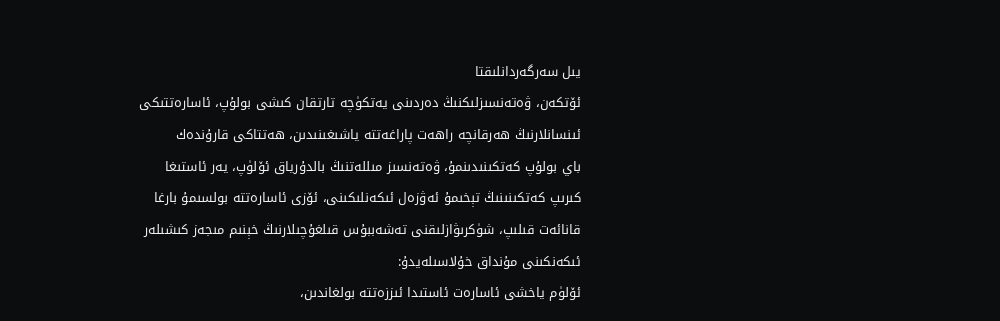يىل سەرگەردانلىقتا
ئۆتكەن، ۋەتەنسىزلىكنىڭ دەردىنى يەتكۈچە تارتقان كىشى بولۇپ، ئاسارەتتىكى
ئىنسانلارنىڭ ھەرقانچە راھەت پاراغەتتە ياشىغىنىدىن، ھەتتاكى قارۇندەك
باي بولۇپ كەتكىنىدىنمۇ، ۋەتەنسىز مىللەتنىڭ بالدۇرياق ئۆلۈپ، يەر ئاستىغا
كىرىپ كەتكىنىنىڭ تېخىمۇ ئەۋزەل ئىكەنلىكىنى، ئۆزى ئاسارەتتە بولسىمۇ بارغا
قانائەت قىلىپ، شۈكرىۋازلىقنى تەشەببۇس قىلغۇچىلارنىڭ خېنىم مىجەز كىشىلەر
ئىكەنكىنى مۇنداق خۇلاسىلەيدۇ:
ئۆلۈم ياخشى ئاسارەت ئاستىدا ئىززەتتە بولغاندىن،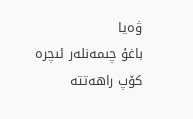ۋەيا
باغۇ چىمەنلەر ئىچرە كۆپ راھەتتە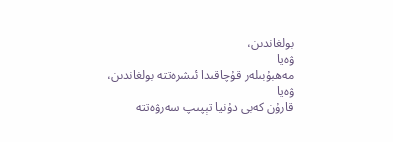بولغاندىن،
ۋەيا
مەھبۇبىلەر قۇچاقىدا ئىشرەتتە بولغاندىن،
ۋەيا
قارۇن كەبى دۇنيا تېپىپ سەرۋەتتە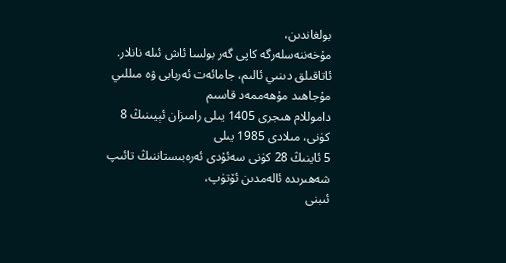بولغاندىن،
مۇخەننەسلەرگە كاپى گەر بولسا ئاش ئىلە نانلار.
ئاتاقىلق دىنىي ئالىم، جامائەت ئەربابى ۋە مىللىي مۇجاھىد مۇھەممەد قاسىم
داموللام ھىجرى 1405 يىلى رامىزان ئېيىنىڭ 8 كۈنى، مىلادى 1985 يىلى
5 ئاينىڭ 28 كۈنى سەئۇدى ئەرەبىستاننىڭ تائىپ شەھىرىدە ئالەمدىن ئۆتۈپ،
ئىبنى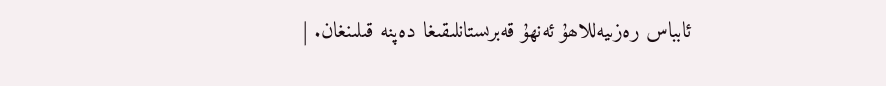ئابباس رەزىيەللاھۇ ئەنھۇ قەبرىستانلىقىغا دەپنە قىلىنغان. |